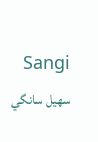Sangi سهيل سانگي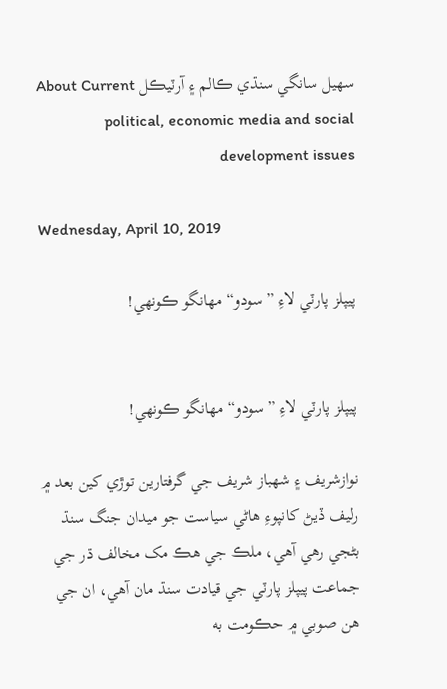سهيل سانگي سنڌي ڪالم ۽ آرٽيڪل About Current political, economic media and social development issues

Wednesday, April 10, 2019

پيپلز پارٽي لاءِ ”سودو“ مهانگو ڪونهي!


پيپلز پارٽي لاءِ ”سودو“ مهانگو ڪونهي!

نوازشريف ۽ شهباز شريف جي گرفتارين توڙي کين بعد ۾ رليف ڏيڻ کانپوءِ هاڻي سياست جو ميدان جنگ سنڌ بڻجي رهي آهي، ملڪ جي هڪ مک مخالف ڌر جي جماعت پيپلز پارٽي جي قيادت سنڌ مان آهي، ان جي هن صوبي ۾ حڪومت به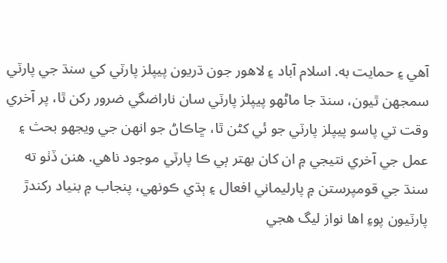آهي ۽ حمايت به. اسلام آباد ۽ لاهور جون ڌريون پيپلز پارٽي کي سنڌ جي پارٽي سمجهن ٿيون، سنڌ جا ماڻهو پيپلز پارٽي سان ناراضگي ضرور رکن ٿا، پر آخري وقت تي پاسو پيپلز پارٽي جو ئي کڻن ٿا، ڇاڪاڻ جو انهن جي ويجهو بحث ۽ عمل جي آخري نتيجي ۾ ان کان بهتر ٻي ڪا پارٽي موجود ناهي. هنن ڏٺو ته سنڌ جي قومپرستن ۾ پارليماني افعال ۽ ٻڌي ڪونهي، پنجاب ۾ بنياد رکندڙ پارٽيون پوءِ اها نواز ليگ هجي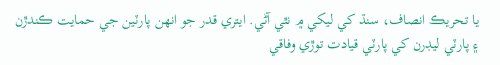يا تحريڪ انصاف، سنڌ کي ليکي ۾ نٿي آڻي. ايتري قدر جو انهن پارٽين جي حمايت ڪندڙن ۽ پارٽي ليڊرن کي پارٽي قيادت توڙي وفاقي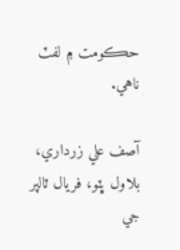حڪومت ۾ لفٽ ناهي.

آصف علي زرداري، بلاول ڀٽو، فريال ٽالپر جي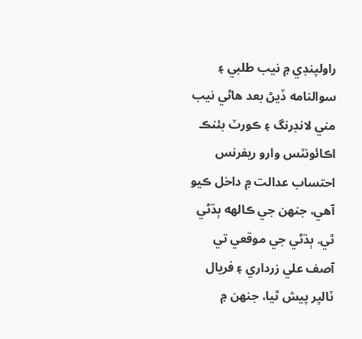راولپنڊي ۾ نيب طلبي ۽ سوالنامه ڏيڻ بعد هاڻي نيب مني لانڊرنگ ۽ ڪورٽ بئنڪ اڪائونٽس وارو ريفرنس احتساب عدالت ۾ داخل ڪيو آهي، جنهن جي ڪالهه ٻڌڻي ٿي. ٻڌڻي جي موقعي تي آصف علي زرداري ۽ فريال ٽالپر پيش ٿيا، جنهن ۾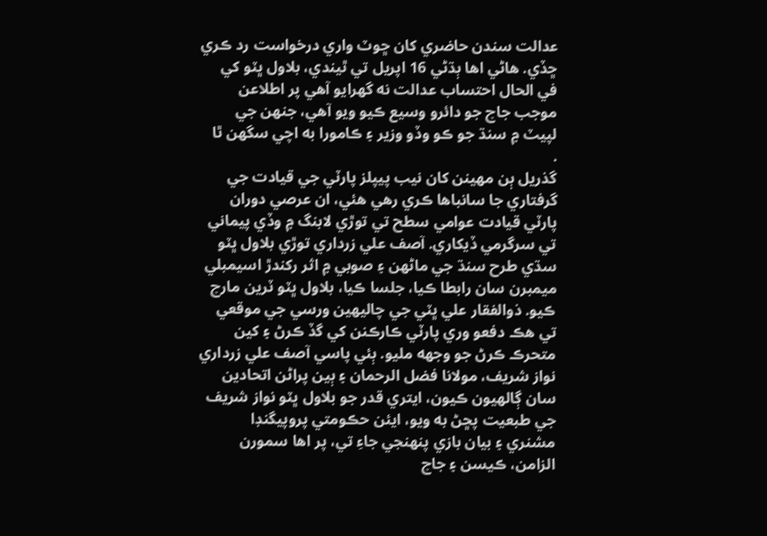عدالت سندن حاضري کان ڇوٽ واري درخواست رد ڪري ڇڏي. هاڻي اها ٻڌڻي 16 اپريل تي ٿيندي، بلاول ڀٽو کي في الحال احتساب عدالت نه گهرايو آهي پر اطلاعن موجب جاچ جو دائرو وسيع ڪيو ويو آهي، جنهن جي لپيٽ ۾ سنڌ جو ڪو وڏو وزير ۽ ڪامورا به اچي سگهن ٿا
.
گذريل ٻن مهينن کان نيب پيپلز پارٽي جي قيادت جي گرفتاري جا سانباها ڪري رهي هئي، ان عرصي دوران پارٽي قيادت عوامي سطح تي توڙي لابنگ ۾ وڏي پيماني تي سرگرمي ڏيکاري. آصف علي زرداري توڙي بلاول ڀٽو سڌي طرح سنڌ جي ماڻهن ۽ صوبي ۾ اثر رکندڙ اسيمبلي ميمبرن سان رابطا ڪيا، جلسا ڪيا، بلاول ڀٽو ٽرين مارچ ڪيو. ذوالفقار علي ڀٽي جي چاليهين ورسي جي موقعي تي هڪ دفعو وري پارٽي ڪارڪنن کي گڏ ڪرڻ ۽ کين متحرڪ ڪرڻ جو وجهه مليو. ٻئي پاسي آصف علي زرداري نواز شريف، مولانا فضل الرحمان ۽ ٻين پراڻن اتحادين سان ڳالهيون ڪيون، ايتري قدر جو بلاول ڀٽو نواز شريف جي طبعيت پڇڻ به ويو، ايئن حڪومتي پروپيگنڊا مشنري ۽ بيان بازي پنهنجي جاءِ تي، پر اها سمورن الزامن، ڪيسن ۽ جاچ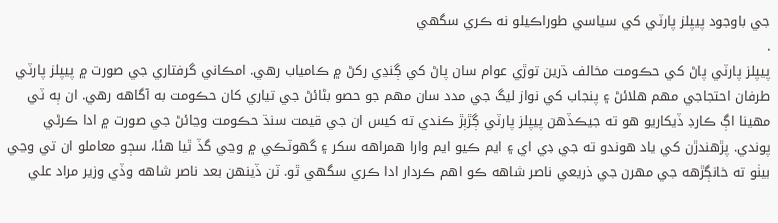جي باوجود پيپلز پارٽي کي سياسي طوراڪيلو نه ڪري سگهي
.
پيپلز پارٽي پاڻ کي حڪومت مخالف ڌرين توڙي عوام سان پاڻ کي ڳنڍي رکڻ ۾ ڪامياب رهي. امڪاني گرفتاري جي صورت ۾ پيپلز پارٽي طرفان احتجاجي مهم هلائڻ ۽ پنجاب کي نواز ليگ جي مدد سان مهم جو حصو بڻائڻ جي تياري کان حڪومت به آگاهه رهي. ان ٻه ٽي مهينا اڳ ڪارڊ ڏيکاريو هو ته جيڪڏهن پيپلز پارٽي ڳڙٻڙ ڪندي ته کيس ان جي قيمت سنڌ حڪومت وڃائڻ جي صورت ۾ ادا ڪرڻي پوندي. پڙهندڙن کي ياد هوندو ته جي ڊي اي ۽ ايم ڪيو ايم وارا همراهه سکر ۽ گهوٽڪي ۾ وڃي گڏ ٿيا هئا، سڄو معاملو ان تي وڃي بيٺو ته خانڳڙهه جي مهرن جي ذريعي ناصر شاهه ڪو اهم ڪردار ادا ڪري سگهي ٿو. ٽن ڏينهن بعد ناصر شاهه وڏي وزير مراد علي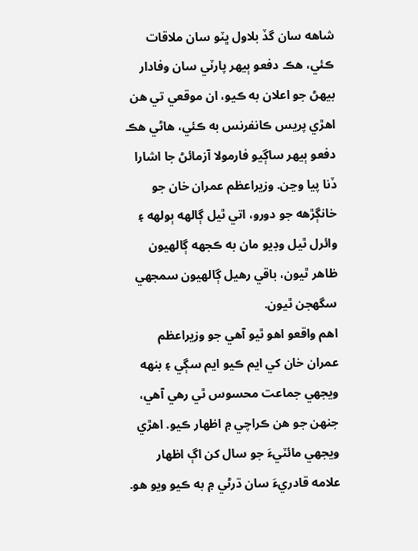شاهه سان گڏ بلاول ڀٽو سان ملاقات ڪئي، هڪ دفعو ٻيهر پارٽي سان وفادار بيهڻ جو اعلان به ڪيو، ان موقعي تي هن اهڙي پريس ڪانفرنس به ڪئي، هاڻي هڪ دفعو ٻيهر ساڳيو فارمولا آزمائڻ جا اشارا ڏنا پيا وڃن. وزيراعظم عمران خان جو خانڳڙهه جو دورو، اتي ٿيل ڳالهه ٻولهه ۽ وائرل ٿيل وڊيو مان به ڪجهه ڳالهيون ظاهر ٿيون، باقي رهيل ڳالهيون سمجهي سگهجن ٿيون.
اهم واقعو اهو ٿيو آهي جو وزيراعظم عمران خان کي ايم ڪيو ايم سڳي ۽ بنهه ويجهي جماعت محسوس ٿي رهي آهي، جنهن جو هن ڪراچي ۾ اظهار ڪيو. اهڙي ويجهي مائٽيءَ جو سال کن اڳ اظهار علامه قادريءَ سان ڌرڻي ۾ به ڪيو ويو هو.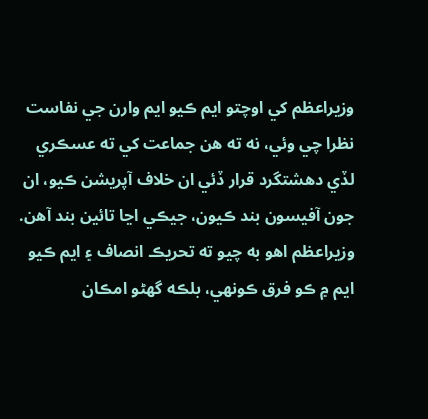وزيراعظم کي اوچتو ايم ڪيو ايم وارن جي نفاست نظرا چي وئي، نه ته هن جماعت کي ته عسڪري لڏي دهشتگرد قرار ڏئي ان خلاف آپريشن ڪيو، ان جون آفيسون بند ڪيون، جيڪي اڃا تائين بند آهن. وزيراعظم اهو به چيو ته تحريڪ انصاف ۽ ايم ڪيو ايم ۾ ڪو فرق ڪونهي، بلڪه گهڻو امڪان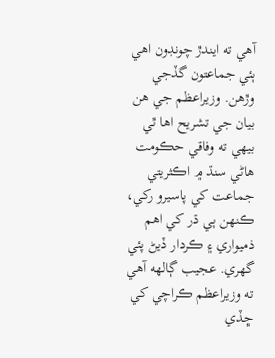آهي ته ايندڙ چونڊون اهي ٻئي جماعتون گڏجي وڙهن. وزيراعظم جي هن بيان جي تشريح اها ٿي بيهي ته وفاقي حڪومت هاڻي سنڌ ۾ اڪثريتي جماعت کي پاسيرو رکي، ڪنهن ٻي ڌر کي اهم ذميواري ۽ ڪردار ڏيڻ پئي گهري. عجيب ڳالهه آهي ته وزيراعظم ڪراچي کي ڇڏي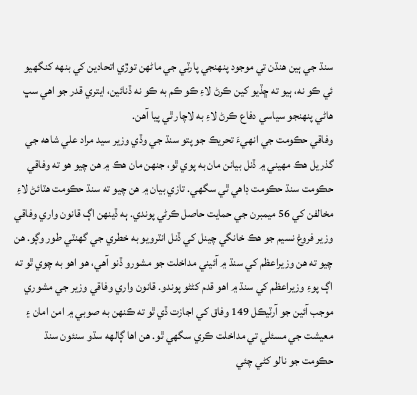سنڌ جي ٻين هنڌن تي موجود پنهنجي پارٽي جي ماڻهن توڙي اتحادين کي بنهه کنگهيو ئي ڪو نه، ٻيو ته ڇڏيو کين ڪرڻ لاءِ ڪو ڪم به ڪو نه ڏنائين، ايتري قدر جو اهي سڀ هاڻي پنهنجو سياسي دفاع ڪرڻ لاءِ به لاچار ٿي پيا آهن.
وفاقي حڪومت جي انهيءَ تحريڪ جو پتو سنڌ جي وڏي وزير سيد مراد علي شاهه جي گذريل هڪ مهيني ۾ ڏنل بيانن مان به پوي ٿو، جنهن مان هڪ ۾ هن چيو هو ته وفاقي حڪومت سنڌ حڪومت ڊاهي ٿي سگهي. تازي بيان ۾ هن چيو ته سنڌ حڪومت هٽائڻ لاءِ مخالفن کي 56 ميمبرن جي حمايت حاصل ڪرڻي پوندي. ٻه ڏينهن اڳ قانون واري وفاقي وزير فروغ نسيم جو هڪ خانگي چينل کي ڏنل انٽرويو به خطري جي گهنٽي طور وڳو. هن چيو ته هن وزيراعظم کي سنڌ ۾ آئيني مداخلت جو مشورو ڏنو آهي، هو اهو به چوي ٿو ته اڳ پوءِ وزيراعظم کي سنڌ ۾ اهو قدم کڻڻو پوندو. قانون واري وفاقي وزير جي مشوري موجب آئين جو آرٽيڪل 149 وفاق کي اجازت ڏي ٿو ته ڪنهن به صوبي ۾ امن امان ۽ معيشت جي مسئلي تي مداخلت ڪري سگهي ٿو. هن اها ڳالهه سڌو سنئون سنڌ حڪومت جو نالو کڻي چئي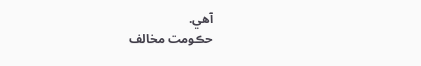آهي.
حڪومت مخالف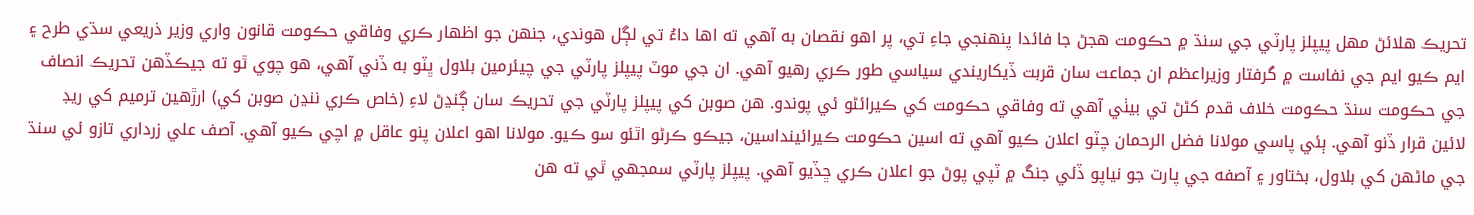تحريڪ هلائڻ مهل پيپلز پارٽي جي سنڌ ۾ حڪومت هجڻ جا فائدا پنهنجي جاءِ تي، پر اهو نقصان به آهي ته اها داءُ تي لڳل هوندي، جنهن جو اظهار ڪري وفاقي حڪومت قانون واري وزير ذريعي سڌي طرح ۽ ايم ڪيو ايم جي نفاست ۾ گرفتار وزيراعظم ان جماعت سان قربت ڏيکاريندي سياسي طور ڪري رهيو آهي. ان جي موٽ پيپلز پارٽي جي چيئرمين بلاول ڀٽو به ڏني آهي، هو چوي ٿو ته جيڪڏهن تحريڪ انصاف جي حڪومت سنڌ حڪومت خلاف قدم کڻڻ تي بيٺي آهي ته وفاقي حڪومت کي ڪيرائڻو ئي پوندو. هن صوبن کي پيپلز پارٽي جي تحريڪ سان ڳنڍڻ لاءِ (خاص ڪري ننڍن صوبن کي) ارڙهين ترميم کي ريڊ لائين قرار ڏنو آهي. ٻئي پاسي مولانا فضل الرحمان چٽو اعلان ڪيو آهي ته اسين حڪومت ڪيرائينداسين، جيڪو ڪرڻو اٿئو سو ڪيو. مولانا اهو اعلان پنو عاقل ۾ اچي ڪيو آهي. آصف علي زرداري تازو ئي سنڌ جي ماڻهن کي بلاول، بختاور ۽ آصفه جي پارت جو نياپو ڏئي جنگ ۾ ٽپي پوڻ جو اعلان ڪري ڇڏيو آهي. پيپلز پارٽي سمجهي ٿي ته هن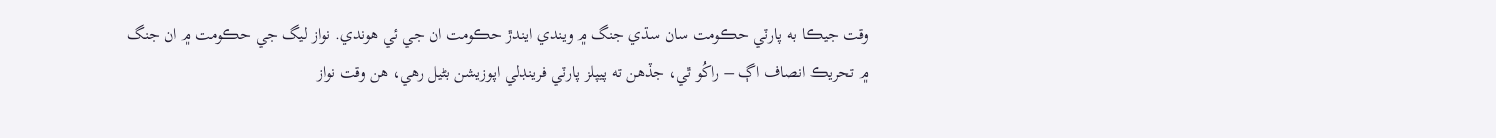وقت جيڪا به پارٽي حڪومت سان سڌي جنگ ۾ ويندي ايندڙ حڪومت ان جي ئي هوندي. نواز ليگ جي حڪومت ۾ ان جنگ ۾ تحريڪ انصاف اڳ – راکُو ٿي، جڏهن ته پيپلز پارٽي فرينڊلي اپوزيشن بڻيل رهي، هن وقت نواز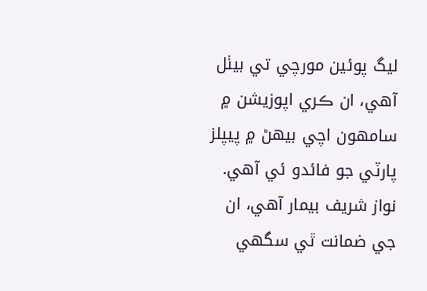ليگ پوئين مورچي تي بيٺل آهي، ان ڪري اپوزيشن ۾ سامهون اچي بيهڻ ۾ پيپلز پارٽي جو فائدو ئي آهي. نواز شريف بيمار آهي، ان جي ضمانت ٿي سگهي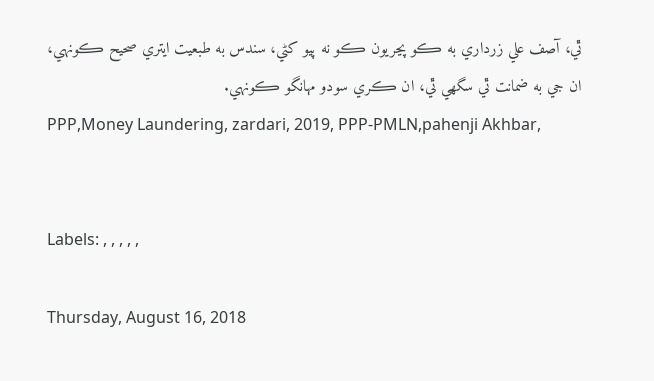ٿي، آصف علي زرداري به ڪو پڃريون ڪو نه پيو کڻي، سندس به طبعيت ايتري صحيح ڪونهي، ان جي به ضمانت ٿي سگهي ٿي، ان ڪري سودو مهانگو ڪونهي.
PPP,Money Laundering, zardari, 2019, PPP-PMLN,pahenji Akhbar,


Labels: , , , , ,

Thursday, August 16, 2018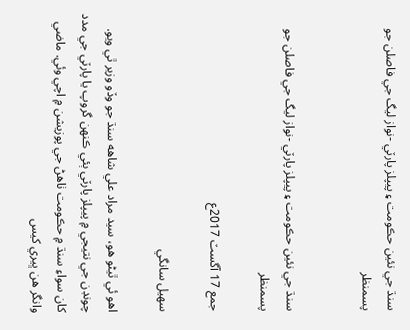سنڌ جي نئين حڪومت ۽ پيپلز پارٽي -نواز ليگ جي فاصلن جو پسمنظر


سنڌ جي نئين حڪومت ۽ پيپلز پارٽي -نواز ليگ جي فاصلن جو پسمنظر

جمع 17 آگسٽ 2017ع

سهيل سانگي

اهو ئي ٿيڻو هو، سيد مراد علي شاهه سنڌ جو وڏو وزير ٿي ويو. چونڊن جي نتيجي ۾ پيپلز پارٽي ٻئي ڪنهن گروپ يا پارٽي جي مدد کان سواءِ سنڌ ۾ حڪومت ٺاهڻ جي پوزيشن ۾ اچي وئي. ماضي وانگر هن ڀيري کيس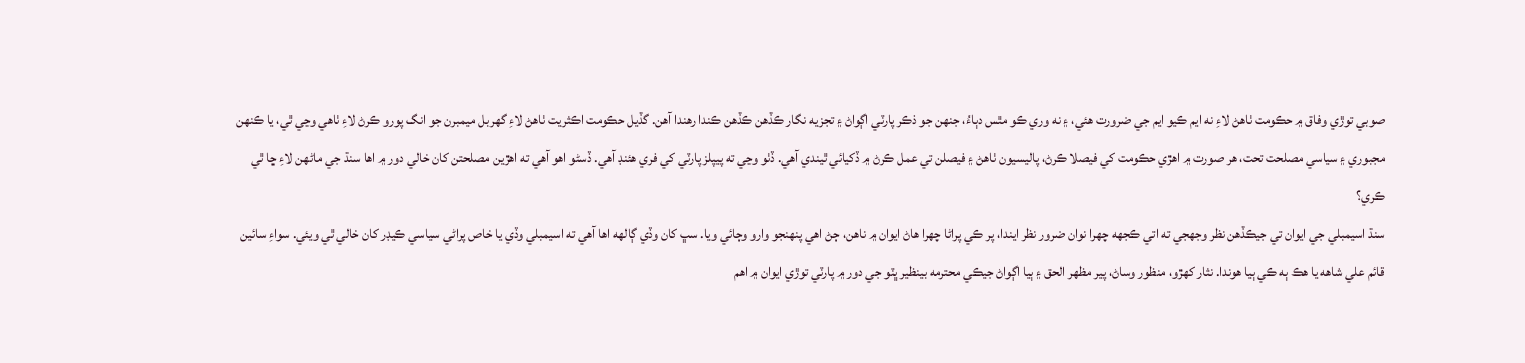صوبي توڙي وفاق ۾ حڪومت ٺاهڻ لاءِ نه ايم ڪيو ايم جي ضرورت هئي، ۽ نه وري ڪو مٿس دٻاءُ، جنهن جو ذڪر پارٽي اڳواڻ ۽ تجزيه نگار ڪڏهن ڪڏهن ڪندا رهندا آهن. گڏيل حڪومت اڪثريت ٺاهڻ لاءِ گهربل ميمبرن جو انگ پورو ڪرڻ لاءِ ٺاهي وڃي ٿي، يا ڪنهن مجبوري ۽ سياسي مصلحت تحت، هر صورت ۾ اهڙي حڪومت کي فيصلا ڪرڻ، پاليسيون ٺاهڻ ۽ فيصلن تي عمل ڪرڻ ۾ ڏکيائي ٿيندي آهي. ڏٺو وڃي ته پيپلز پارٽي کي فري هئنڊ آهي. ڏسڻو اهو آهي ته اهڙين مصلحتن کان خالي دور ۾ اها سنڌ جي ماڻهن لاءِ ڇا ٿي ڪري؟
سنڌ اسيمبلي جي ايوان تي جيڪڏهن نظر وجهجي ته اتي ڪجهه چهرا نوان ضرور نظر ايندا، پر ڪي پراڻا چهرا هاڻ ايوان ۾ ناهن، ڄڻ اهي پنهنجو وارو وڄائي ويا. سڀ کان وڏي ڳالهه اها آهي ته اسيمبلي وڏي يا خاص پراڻي سياسي ڪيڊر کان خالي ٿي ويئي. سواءِ سائين قائم علي شاهه يا هڪ ٻه ڪي ٻيا هوندا. نثار کهڙو، منظور وساڻ، پير مظهر الحق ۽ ٻيا اڳواڻ جيڪي محترمه بينظير ڀٽو جي دور ۾ پارٽي توڙي ايوان ۾ اهم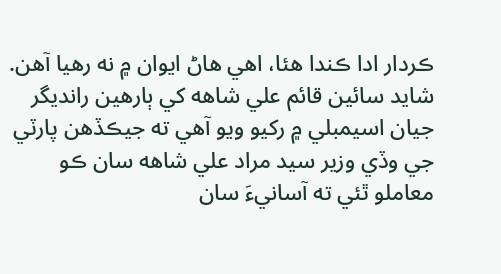ڪردار ادا ڪندا هئا، اهي هاڻ ايوان ۾ نه رهيا آهن. شايد سائين قائم علي شاهه کي ٻارهين رانديگر جيان اسيمبلي ۾ رکيو ويو آهي ته جيڪڏهن پارٽي جي وڏي وزير سيد مراد علي شاهه سان ڪو معاملو ٿئي ته آسانيءَ سان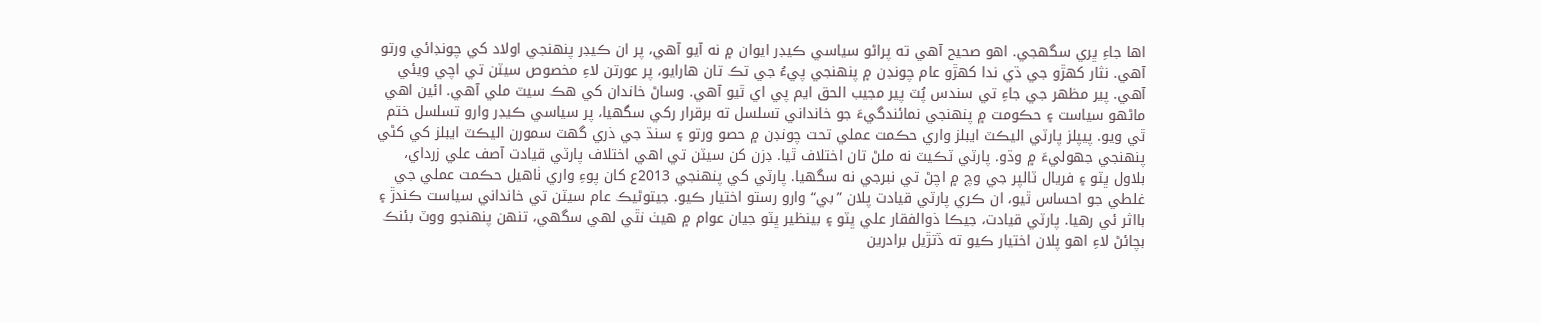اها جاءِ ڀري سگهجي. اهو صحيح آهي ته پراڻو سياسي ڪيڊر ايوان ۾ نه آيو آهي، پر ان ڪيڊر پنهنجي اولاد کي چونڊائي ورتو آهي. نثار کهڙو جي ڌي ندا کهڙو عام چونڊن ۾ پنهنجي پيءُ جي تڪ تان هارايو، پر عورتن لاءِ مخصوص سيٽن تي اچي ويئي آهي. پير مظهر جي جاءِ تي سندس پُٽ پير مجيب الحق ايم پي اي ٿيو آهي. وساڻ خاندان کي هڪ سيٽ ملي آهي. ائين اهي ماڻهو سياست ۽ حڪومت ۾ پنهنجي نمائندگيءَ جو خانداني تسلسل ته برقرار رکي سگهيا، پر سياسي ڪيڊر وارو تسلسل ختم ٿي ويو. پيپلز پارٽي اليڪٽ ايبلز واري حڪمت عملي تحت چونڊن ۾ حصو ورتو ۽ سنڌ جي ذري گهٽ سمورن اليڪٽ ايبلز کي کڻي پنهنجي جهوليءَ ۾ وڌو. پارٽي ٽڪيٽ نه ملڻ تان اختلاف ٿيا. ڊزن کن سيٽن تي اهي اختلاف پارٽي قيادت آصف علي زرداي، بلاول ڀٽو ۽ فريال ٽالپر جي وچ ۾ اچڻ تي نبرجي نه سگهيا. پارٽي کي پنهنجي 2013ع کان پوءِ واري ٺاهيل حڪمت عملي جي غلطي جو احساس ٿيو، ان ڪري پارٽي قيادت پلان ”بي“ وارو رستو اختيار ڪيو. جيتوڻيڪ عام سيٽن تي خانداني سياست ڪندڙ ۽ بااثر ئي رهيا. پارٽي قيادت، جيڪا ذوالفقار علي ڀٽو ۽ بينظير ڀٽو جيان عوام ۾ هيٺ نٿي لهي سگهي، تنهن پنهنجو ووٽ بئنڪ بچائڻ لاءِ اهو پلان اختيار ڪيو ته ڏتڙيل برادرين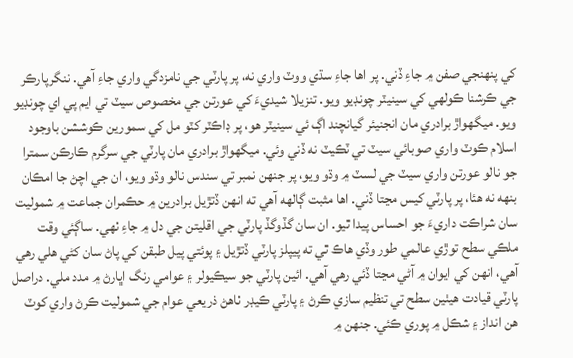کي پنهنجي صفن ۾ جاءِ ڏني. پر اها جاءِ سڌي ووٽ واري نه، پر پارٽي جي نامزدگي واري جاءِ آهي. ننگرپارڪر جي ڪرشنا ڪولهي کي سينيٽر چونڊيو ويو. تنزيلا شيديءَ کي عورتن جي مخصوص سيٽ تي ايم پي اي چونڊيو ويو. ميگهواڙ برادري مان انجنيئر گيانچند اڳ ئي سينيٽر هو، پر ڊاڪٽر کٽو مل کي سمورين ڪوششن باوجود اسلام ڪوٽ واري صوبائي سيٽ تي ٽڪيٽ نه ڏني وئي. ميگهواڙ برادري مان پارٽي جي سرگرم ڪارڪن سمترا جو نالو عورتن واري سيٽ جي لسٽ ۾ وڌو ويو، پر جنهن نمبر تي سندس نالو وڌو ويو، ان جي اچڻ جا امڪان بنهه نه هئا، پر پارٽي کيس مڃتا ڏني. اها مثبت ڳالهه آهي ته انهن ڏتڙيل برادرين ۾ حڪمران جماعت ۾ شموليت سان شراڪت داريءَ جو احساس پيدا ٿيو. ان سان گڏوگڏ پارٽي جي اقليتن جي دل ۾ جاءِ ٺهي. ساڳئي وقت ملڪي سطح توڙي عالمي طور وڏي هاڪ ٿي ته پيپلز پارٽي ڏتڙيل ۽ پوئتي پيل طبقن کي پاڻ سان کڻي هلي رهي آهي، انهن کي ايوان ۾ آڻي مڃتا ڏئي رهي آهي. ائين پارٽي جو سيڪيولر ۽ عوامي رنگ اڀارڻ ۾ مدد ملي. دراصل پارٽي قيادت هيٺين سطح تي تنظيم سازي ڪرڻ ۽ پارٽي ڪيڊر ٺاهڻ ذريعي عوام جي شموليت ڪرڻ واري کوٽ هن انداز ۽ شڪل ۾ پوري ڪئي. جنهن ۾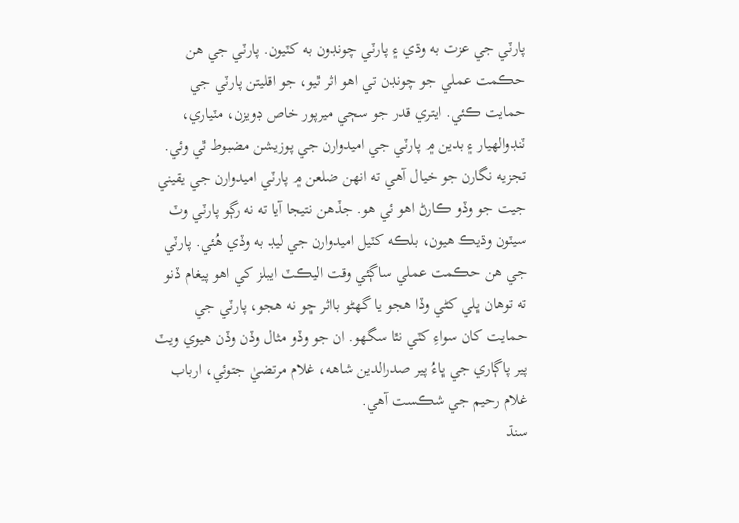پارٽي جي عزت به وڌي ۽ پارٽي چونڊون به کٽيون. پارٽي جي هن حڪمت عملي جو چونڊن تي اهو اثر ٿيو، جو اقليتن پارٽي جي حمايت ڪئي. ايتري قدر جو سڄي ميرپور خاص ڊويزن، مٽياري، ٽنڊوالهيار ۽ بدين ۾ پارٽي جي اميدوارن جي پوزيشن مضبوط ٿي وئي. تجزيه نگارن جو خيال آهي ته انهن ضلعن ۾ پارٽي اميدوارن جي يقيني جيت جو وڏو ڪارڻ اهو ئي هو. جڏهن نتيجا آيا ته نه رڳو پارٽي وٽ سيٽون وڌيڪ هيون، بلڪه کٽيل اميدوارن جي ليڊ به وڏي هُئي. پارٽي جي هن حڪمت عملي ساڳئي وقت اليڪٽ ايبلز کي اهو پيغام ڏنو ته توهان ڀلي کڻي وڏا هجو يا گهڻو بااثر ڇو نه هجو، پارٽي جي حمايت کان سواءِ کٽي نٿا سگهو. ان جو وڏو مثال وڏن وڏن هيوي ويٽ پير پاڳاري جي ڀاءُ پير صدرالدين شاهه، غلام مرتضيٰ جتوئي، ارباب غلام رحيم جي شڪست آهي.
سنڌ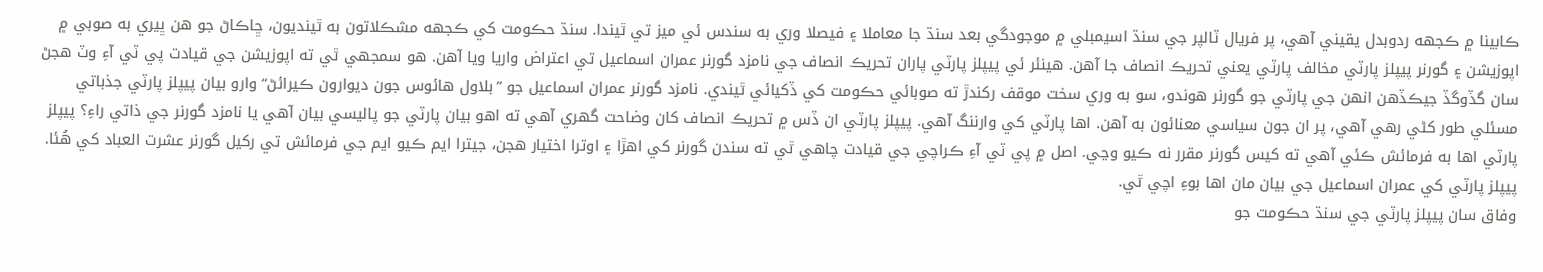ڪابينا ۾ ڪجهه ردوبدل يقيني آهي، پر فريال ٽالپر جي سنڌ اسيمبلي ۾ موجودگي بعد سنڌ جا معاملا ۽ فيصلا وري به سندس ئي ميز تي ٿيندا. سنڌ حڪومت کي ڪجهه مشڪلاتون به ٿينديون، ڇاڪاڻ جو هن ڀيري به صوبي ۾ اپوزيشن ۽ گورنر پيپلز پارٽي مخالف پارٽي يعني تحريڪ انصاف جا آهن. هينئر ئي پيپلز پارٽي پاران تحريڪ انصاف جي نامزد گورنر عمران اسماعيل تي اعتراض واريا ويا آهن. هو سمجهي ٿي ته اپوزيشن جي قيادت پي ٽي آءِ وٽ هجڻ سان گڏوگڏ جيڪڏهن انهن جي پارٽي جو گورنر هوندو، سو به وري سخت موقف رکندڙ ته صوبائي حڪومت کي ڏکيائي ٿيندي. نامزد گورنر عمران اسماعيل جو ”بلاول هائوس جون ديوارون ڪيرائڻ“ وارو بيان پيپلز پارٽي جذباتي مسئلي طور کڻي رهي آهي، پر ان جون سياسي معنائون به آهن. اها پارٽي کي وارننگ آهي. پيپلز پارٽي ان ڏس ۾ تحريڪ انصاف کان وضاحت گهري آهي ته اهو بيان پارٽي جو پاليسي بيان آهي يا نامزد گورنر جي ذاتي راءِ؟ پيپلز پارٽي اها به فرمائش ڪئي آهي ته کيس گورنر مقرر نه ڪيو وڃي. اصل ۾ پي ٽي آءِ ڪراچي جي قيادت چاهي ٿي ته سندن گورنر کي اهڙا ۽ اوترا اختيار هجن، جيترا ايم ڪيو ايم جي فرمائش تي رکيل گورنر عشرت العباد کي هُئا. پيپلز پارٽي کي عمران اسماعيل جي بيان مان اها بوءِ اچي ٿي.
وفاق سان پيپلز پارٽي جي سنڌ حڪومت جو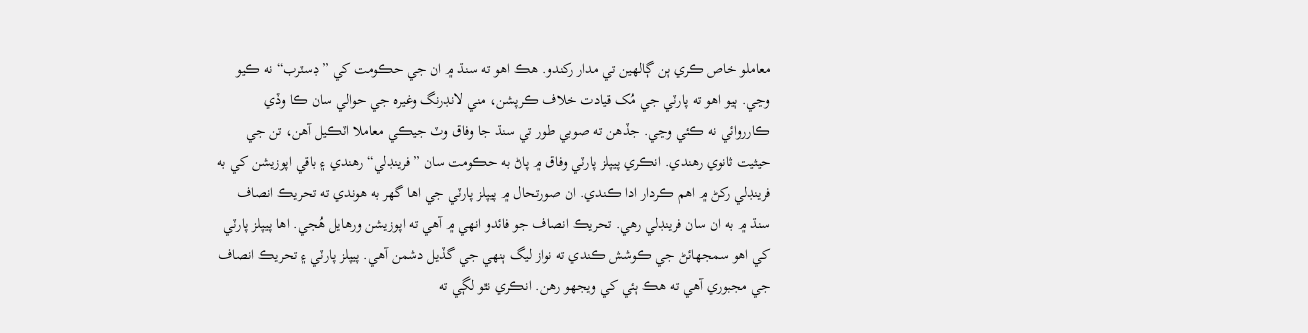معاملو خاص ڪري ٻن ڳالهين تي مدار رکندو. هڪ اهو ته سنڌ ۾ ان جي حڪومت کي ”ڊسٽرب“ نه ڪيو وڃي. ٻيو اهو ته پارٽي جي مُک قيادت خلاف ڪرپشن، مني لانڊرنگ وغيره جي حوالي سان ڪا وڏي ڪارروائي نه ڪئي وڃي. جڏهن ته صوبي طور تي سنڌ جا وفاق وٽ جيڪي معاملا اٽڪيل آهن، تن جي حيثيت ثانوي رهندي. انڪري پيپلز پارٽي وفاق ۾ پاڻ به حڪومت سان ”فرينڊلي“ رهندي ۽ باقي اپوزيشن کي به فرينڊلي رکڻ ۾ اهم ڪردار ادا ڪندي. ان صورتحال ۾ پيپلز پارٽي جي اها گهر به هوندي ته تحريڪ انصاف سنڌ ۾ به ان سان فرينڊلي رهي. تحريڪ انصاف جو فائدو انهي ۾ آهي ته اپوزيشن ورهايل هُجي. اها پيپلز پارٽي کي اهو سمجهائڻ جي ڪوشش ڪندي ته نواز ليگ ٻنهي جي گڏيل دشمن آهي. پيپلز پارٽي ۽ تحريڪ انصاف جي مجبوري آهي ته هڪ ٻئي کي ويجهو رهن. انڪري نٿو لڳي ته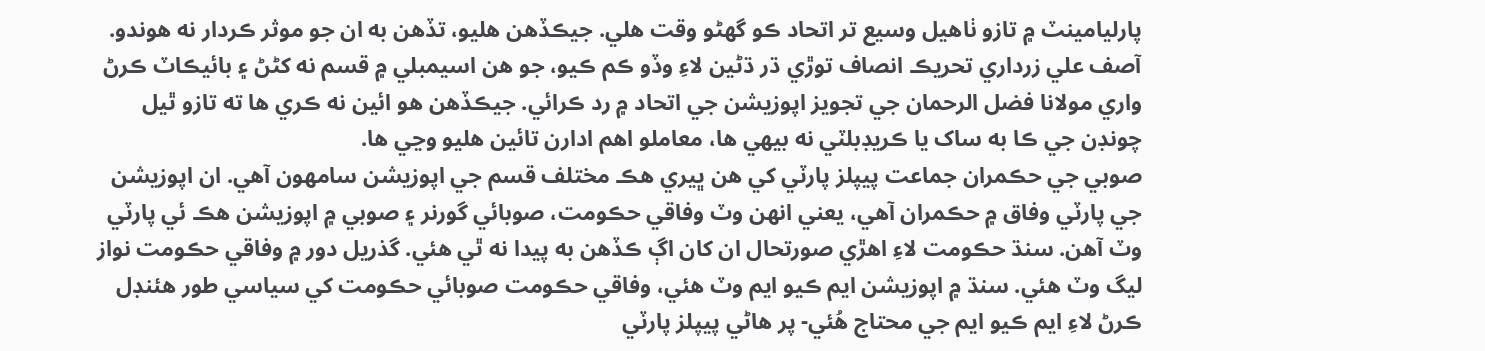پارليامينٽ ۾ تازو ٺاهيل وسيع تر اتحاد ڪو گهڻو وقت هلي. جيڪڏهن هليو، تڏهن به ان جو موثر ڪردار نه هوندو. آصف علي زرداري تحريڪ انصاف توڙي ڌر ڌڻين لاءِ وڏو ڪم ڪيو، جو هن اسيمبلي ۾ قسم نه کڻڻ ۽ بائيڪاٽ ڪرڻ واري مولانا فضل الرحمان جي تجويز اپوزيشن جي اتحاد ۾ رد ڪرائي. جيڪڏهن هو ائين نه ڪري ها ته تازو ٿيل چونڊن جي ڪا به ساک يا ڪريڊبلٽي نه بيهي ها، معاملو اهم ادارن تائين هليو وڃي ها.
صوبي جي حڪمران جماعت پيپلز پارٽي کي هن ڀيري هڪ مختلف قسم جي اپوزيشن سامهون آهي. ان اپوزيشن جي پارٽي وفاق ۾ حڪمران آهي، يعني انهن وٽ وفاقي حڪومت، صوبائي گورنر ۽ صوبي ۾ اپوزيشن هڪ ئي پارٽي وٽ آهن. سنڌ حڪومت لاءِ اهڙي صورتحال ان کان اڳ ڪڏهن به پيدا نه ٿي هئي. گذريل دور ۾ وفاقي حڪومت نواز ليگ وٽ هئي. سنڌ ۾ اپوزيشن ايم ڪيو ايم وٽ هئي، وفاقي حڪومت صوبائي حڪومت کي سياسي طور هئنڊل ڪرڻ لاءِ ايم ڪيو ايم جي محتاج هُئي- پر هاڻي پيپلز پارٽي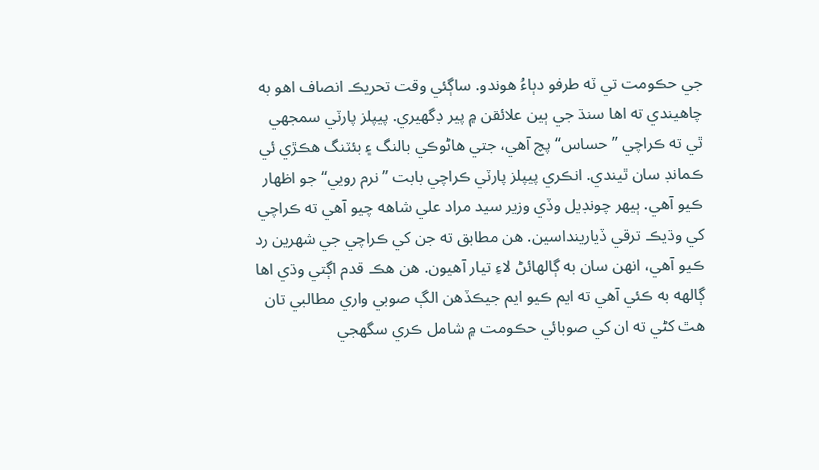جي حڪومت تي ٽه طرفو دٻاءُ هوندو. ساڳئي وقت تحريڪ انصاف اهو به چاهيندي ته اها سنڌ جي ٻين علائقن ۾ پير ڊگهيري. پيپلز پارٽي سمجهي ٿي ته ڪراچي ”حساس“ پچ آهي، جتي هاڻوڪي بالنگ ۽ بئٽنگ هڪڙي ئي ڪمانڊ سان ٿيندي. انڪري پيپلز پارٽي ڪراچي بابت ”نرم رويي“ جو اظهار ڪيو آهي. ٻيهر چونڊيل وڏي وزير سيد مراد علي شاهه چيو آهي ته ڪراچي کي وڌيڪ ترقي ڏيارينداسين. هن مطابق ته جن کي ڪراچي جي شهرين رد ڪيو آهي، انهن سان به ڳالهائڻ لاءِ تيار آهيون. هن هڪ قدم اڳتي وڌي اها ڳالهه به ڪئي آهي ته ايم ڪيو ايم جيڪڏهن الڳ صوبي واري مطالبي تان هٿ کڻي ته ان کي صوبائي حڪومت ۾ شامل ڪري سگهجي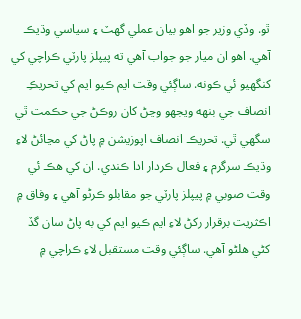ٿو. وڏي وزير جو اهو بيان عملي گهٽ ۽ سياسي وڌيڪ آهي. اهو ان ميار جو جواب آهي ته پيپلز پارٽي ڪراچي کي کنگهيو ئي ڪونه. ساڳئي وقت ايم ڪيو ايم کي تحريڪِ انصاف جي بنهه ويجهو وڃڻ کان روڪڻ جي حڪمت ٿي سگهي ٿي. تحريڪ انصاف اپوزيشن ۾ پاڻ کي مڃائڻ لاءِ وڌيڪ سرگرم ۽ فعال ڪردار ادا ڪندي. ان کي هڪ ئي وقت صوبي ۾ پيپلز پارٽي جو مقابلو ڪرڻو آهي ۽ وفاق ۾ اڪثريت برقرار رکڻ لاءِ ايم ڪيو ايم کي به پاڻ سان گڏ کڻي هلڻو آهي. ساڳئي وقت مستقبل لاءِ ڪراچي ۾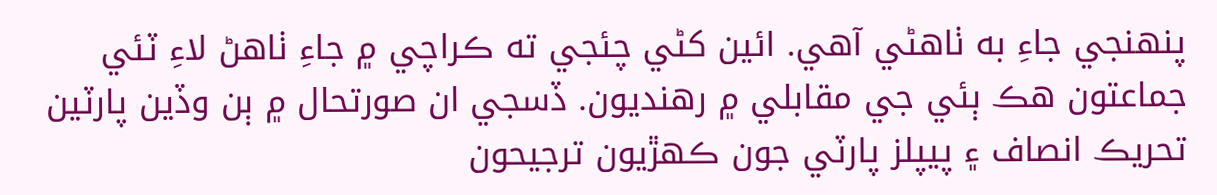پنهنجي جاءِ به ٺاهڻي آهي. ائين کڻي چئجي ته ڪراچي ۾ جاءِ ٺاهڻ لاءِ ٽئي جماعتون هڪ ٻئي جي مقابلي ۾ رهنديون. ڏسجي ان صورتحال ۾ ٻن وڏين پارٽين تحريڪ انصاف ۽ پيپلز پارٽي جون ڪهڙيون ترجيحون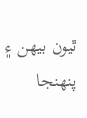ٿيون بيهن ۽ پنهنجا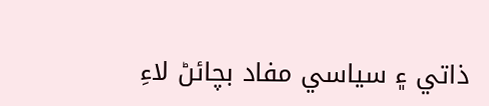ذاتي ۽ سياسي مفاد بچائڻ لاءِ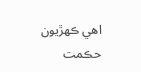اهي ڪهڙيون حڪمت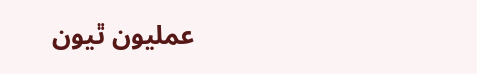عمليون ٿيون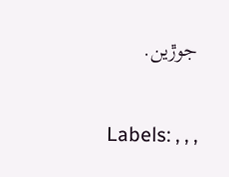جوڙين.

Labels: , , ,